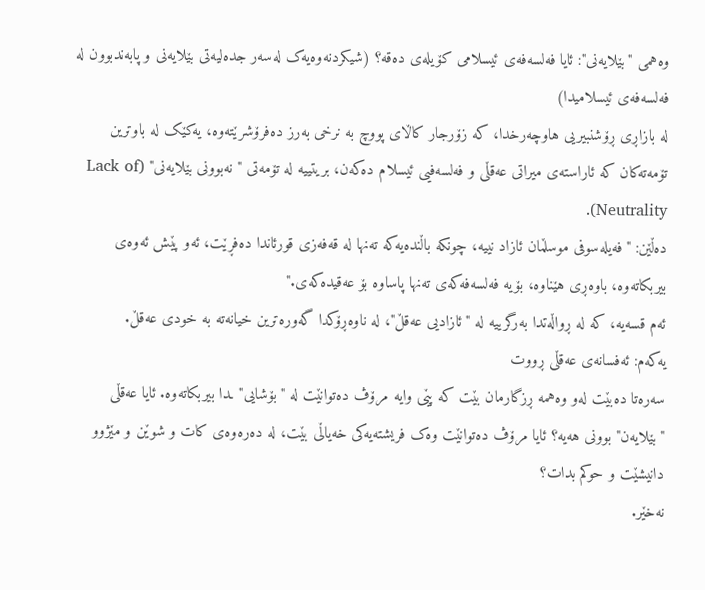وەهمی "بێلایەنی": ئایا فەلسەفەی ئیسلامی کۆیلەی دەقە؟ (شیکردنەوەیەک لەسەر جدەلیەتی بێلایەنی و پابەندبوون لە فەلسەفەی ئیسلامیدا)
لە بازاڕی ڕۆشنبیریی هاوچەرخدا، کە زۆرجار کاڵای پووچ بە نرخی بەرز دەفرۆشرێتەوە، یەکێک لە باوترین تۆمەتەکان کە ئاراستەی میراتی عەقڵی و فەلسەفیی ئیسلام دەکەن، بریتییە لە تۆمەتی "نەبوونی بێلایەنی" (Lack of Neutrality).
دەڵێن: "فەیلەسوفی موسڵمان ئازاد نییە، چونکە باڵندەیەکە تەنها لە قەفەزی قورئاندا دەفڕێت، ئەو پێش ئەوەی بیربکاتەوە، باوەڕی هێناوە، بۆیە فەلسەفەکەی تەنها پاساوە بۆ عەقیدەکەی."
ئەم قسەیە، کە لە ڕواڵەتدا بەرگرییە لە "ئازادیی عەقڵ"، لە ناوەڕۆکدا گەورەترین خیانەتە بە خودی عەقڵ.
یەکەم: ئەفسانەی عەقڵی ڕووت
سەرەتا دەبێت لەو وەهمە ڕزگارمان بێت کە پێی وایە مرۆڤ دەتوانێت لە "بۆشایی"ـدا بیربکاتەوە. ئایا عەقڵی "بێلایەن" بوونی هەیە؟ ئایا مرۆڤ دەتوانێت وەک فریشتەیەکی خەیاڵی بێت، لە دەرەوەی کات و شوێن و مێژوو دانیشێت و حوکم بدات؟
نەخێر.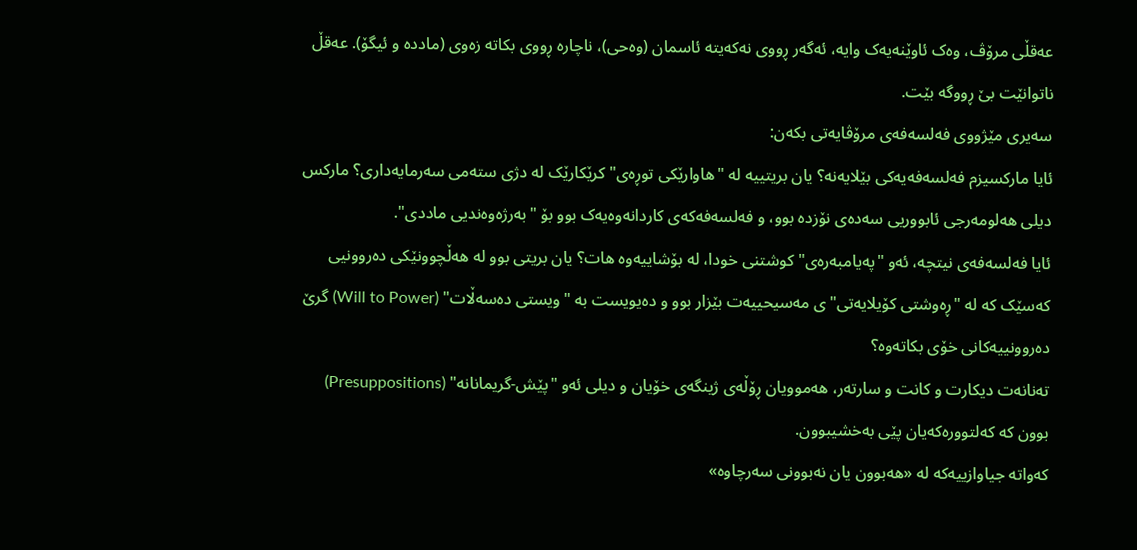عەقڵی مرۆڤ، وەک ئاوێنەیەک وایە، ئەگەر ڕووی نەکەیتە ئاسمان (وەحی)، ناچارە ڕووی بکاتە زەوی (ماددە و ئیگۆ). عەقڵ ناتوانێت بێ ڕووگە بێت.
سەیری مێژووی فەلسەفەی مرۆڤایەتی بکەن:
ئایا مارکسیزم فەلسەفەیەکی بێلایەنە؟ یان بریتییە لە "هاوارێکی توڕەی" کرێکارێک لە دژی ستەمی سەرمایەداری؟ مارکس دیلی هەلومەرجی ئابووریی سەدەی نۆزدە بوو، و فەلسەفەکەی کاردانەوەیەک بوو بۆ "بەرژەوەندیی ماددی".
ئایا فەلسەفەی نیتچە، ئەو "پەیامبەرەی" کوشتنی خودا، لە بۆشاییەوە هات؟ یان بریتی بوو لە هەڵچوونێکی دەروونیی کەسێک کە لە "ڕەوشتی کۆیلایەتی"ی مەسیحییەت بێزار بوو و دەیویست بە "ویستی دەسەڵات" (Will to Power) گرێ دەروونییەکانی خۆی بکاتەوە؟
تەنانەت دیکارت و کانت و سارتەر، هەموویان ڕۆڵەی ژینگەی خۆیان و دیلی ئەو "پێش-گریمانانە" (Presuppositions) بوون کە کەلتوورەکەیان پێی بەخشیبوون.
کەواتە جیاوازییەکە لە «هەبوون یان نەبوونی سەرچاوە»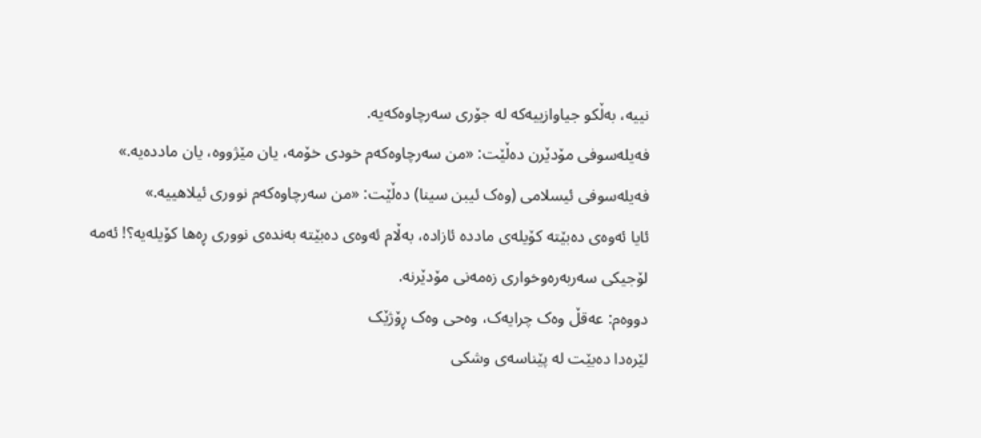نییە، بەڵکو جیاوازییەکە لە جۆری سەرچاوەکەیە.
فەیلەسوفی مۆدێرن دەڵێت: «من سەرچاوەکەم خودی خۆمە، یان مێژووە، یان ماددەیە.»
فەیلەسوفی ئیسلامی (وەک ئیبن سینا) دەڵێت: «من سەرچاوەکەم نووری ئیلاهییە.»
ئایا ئەوەی دەبێتە کۆیلەی ماددە ئازادە، بەڵام ئەوەی دەبێتە بەندەی نووری ڕەها کۆیلەیە؟! ئەمە لۆجیکی سەربەرەوخواری زەمەنی مۆدێرنە.
دووەم: عەقڵ وەک چرایەک، وەحی وەک ڕۆژێک
لێرەدا دەبێت لە پێناسەی وشکی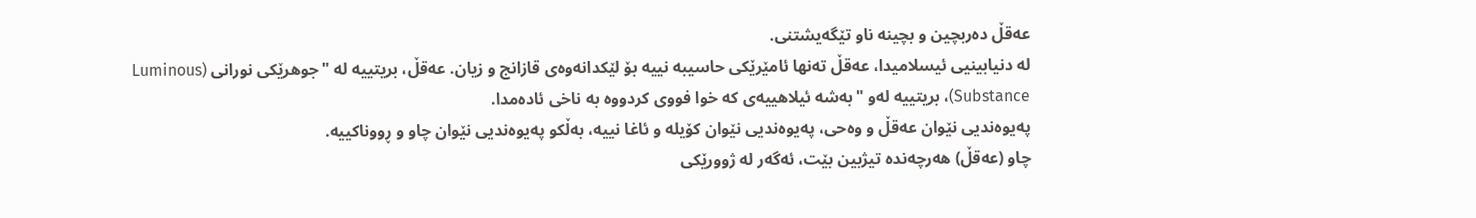عەقڵ دەربچین و بچینە ناو تێگەیشتنی.
لە دنیابینیی ئیسلامیدا، عەقڵ تەنها ئامێرێکی حاسیبە نییە بۆ لێکدانەوەی قازانج و زیان. عەقڵ، بریتییە لە "جوهرێکی نورانی (Luminous Substance)، بریتییە لەو "بەشە ئیلاهییەی کە خوا فووی کردووە بە ناخی ئادەمدا.
پەیوەندیی نێوان عەقڵ و وەحی، پەیوەندیی نێوان کۆیلە و ئاغا نییە، بەڵکو پەیوەندیی نێوان چاو و ڕووناکییە.
چاو (عەقڵ) هەرچەندە تیژبین بێت، ئەگەر لە ژوورێکی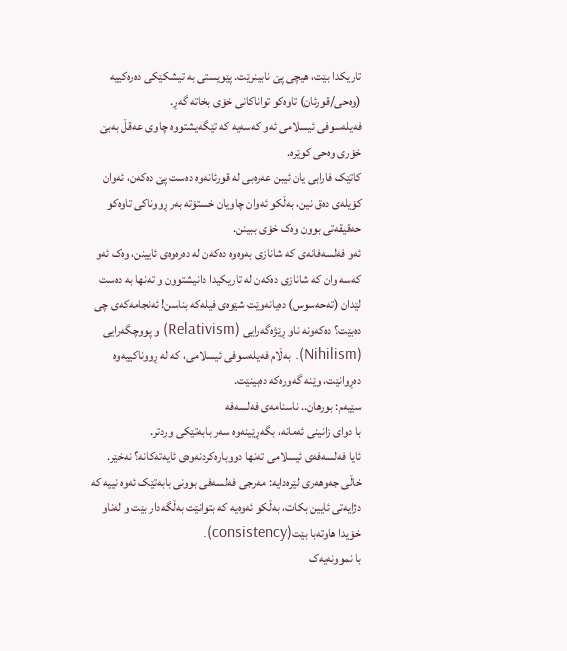تاریکدا بێت، هیچی پێ نابینرێت. پێویستی بە تیشکێکی دەرەکییە (وەحی/قورئان) تاوەکو تواناکانی خۆی بخاتە گەڕ.
فەیلەسوفی ئیسلامی ئەو کەسەیە کە تێگەیشتووە چاوی عەقڵ بەبێ خۆری وەحی کوێرە.
کاتێک فارابی یان ئیبن عەرەبی لە قورئانەوە دەست پێ دەکەن، ئەوان کۆیلەی دەق نین، بەڵکو ئەوان چاویان خستۆتە بەر ڕووناکی تاوەکو حەقیقەتی بوون وەک خۆی ببینن.
ئەو فەلسەفانەی کە شانازی بەوەوە دەکەن لە دەرەوەی ئایینن، وەک ئەو کەسە وان کە شانازی دەکەن لە تاریکیدا دانیشتوون و تەنها بە دەست لێدان (تەحەسوس) دەیانەوێت شێوەی فیلەکە بناسن! ئەنجامەکەی چی دەبێت؟ دەکەونە ناو ڕێژەگەرایی (Relativism) و پووچگەرایی (Nihilism). بەڵام فەیلەسوفی ئیسلامی، کە لە ڕووناکییەوە دەڕوانێت، وێنە گەورەکە دەبینێت.
سێیەم: بورهان.. ناسنامەی فەلسەفە
با دوای زانینی ئەمانە، بگەڕێینەوە سەر بابەتێکی وردتر.
ئایا فەلسەفەی ئیسلامی تەنها دووبارەکردنەوەی ئایەتەکانە؟ نەخێر.
خاڵی جەوهەری لێرەدایە: مەرجی فەلسەفی بوونی بابەتێک ئەوە نییە کە دژایەتی ئایین بکات، بەڵکو ئەوەیە کە بتوانێت بەڵگەدار بێت و لەناو خۆیدا هاوتەبا بێت(consistency).
با نموونەیەک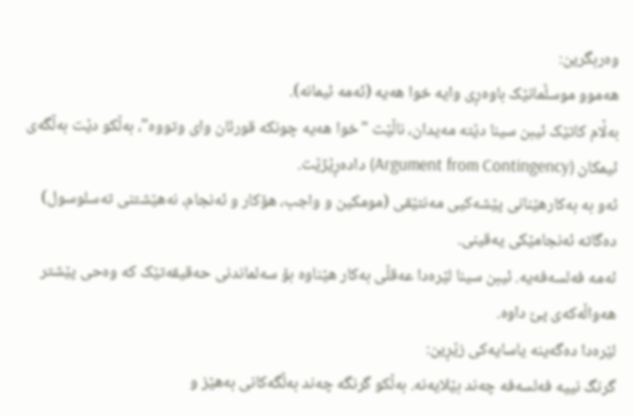وەربگرین:
هەموو موسڵمانێک باوەڕی وایە خوا هەیە (ئەمە ئیمانە).
بەڵام کاتێک ئیبن سینا دێتە مەیدان، ناڵێت "خوا هەیە چونکە قورئان وای وتووە"، بەڵکو دێت بەڵگەی ئیمکان (Argument from Contingency) دادەڕێژێت.
ئەو بە بەکارهێنانی پێشەکیی مەنتێقی (مومکین و واجب، هۆکار و ئەنجام، نەهێشتنی تەسلوسول) دەگاتە ئەنجامێکی یەقینی.
ئەمە فەلسەفەیە. ئیبن سینا لێرەدا عەقڵی بەکار هێناوە بۆ سەلماندنی حەقیقەتێک کە وەحی پێشتر هەواڵەکەی پێ داوە.
لێرەدا دەگەینە یاسایەکی زێڕین:
گرنگ نییە فەلسەفە چەند بێلایەنە. بەڵکو گرنگە چەند بەڵگەکانی بەهێز و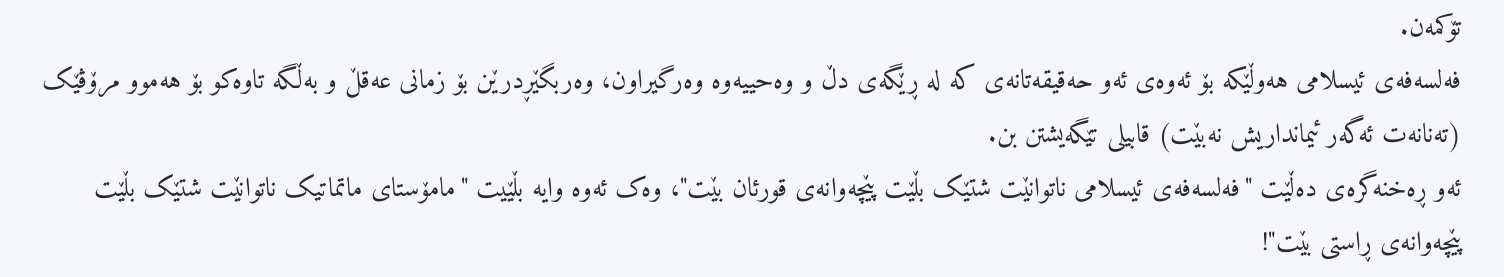تۆکمەن.
فەلسەفەی ئیسلامی هەوڵێکە بۆ ئەوەی ئەو حەقیقەتانەی کە لە ڕێگەی دڵ و وەحییەوە وەرگیراون، وەربگێڕدرێن بۆ زمانی عەقڵ و بەڵگە تاوەکو بۆ هەموو مرۆڤێک (تەنانەت ئەگەر ئیمانداریش نەبێت) قابیلی تێگەیشتن بن.
ئەو ڕەخنەگرەی دەڵێت "فەلسەفەی ئیسلامی ناتوانێت شتێک بڵێت پێچەوانەی قورئان بێت"، وەک ئەوە وایە بڵێیت "مامۆستای ماتماتیک ناتوانێت شتێک بڵێت پێچەوانەی ڕاستی بێت"!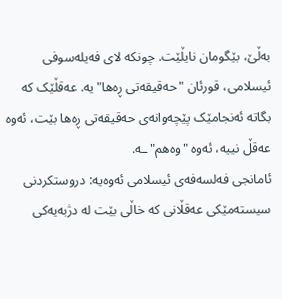بەڵێ، بێگومان نایڵێت. چونکە لای فەیلەسوفی ئیسلامی، قورئان "حەقیقەتی ڕەها"یە. عەقڵێک کە بگاتە ئەنجامێک پێچەوانەی حەقیقەتی ڕەها بێت، ئەوە عەقڵ نییە، ئەوە "وەهم"ـە.
ئامانجی فەلسەفەی ئیسلامی ئەوەیە: دروستکردنی سیستەمێکی عەقڵانی کە خاڵی بێت لە دژبەیەکی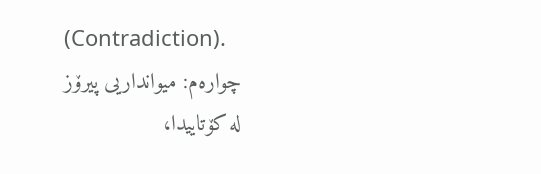(Contradiction).
چوارەم: میوانداریی پیرۆز
لە کۆتاییدا،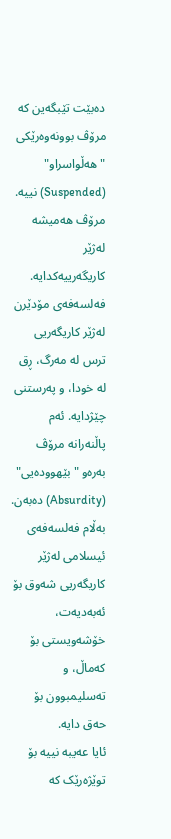دەبێت تێبگەین کە مرۆڤ بوونەوەرێکی "هەڵواسراو" (Suspended) نییە. مرۆڤ هەمیشە لەژێر کاریگەرییەکدایە.
فەلسەفەی مۆدێرن لەژێر کاریگەریی ترس لە مەرگ، ڕق لە خودا، و پەرستنی چێژدایە. ئەم پاڵنەرانە مرۆڤ بەرەو "بێهوودەیی" (Absurdity) دەبەن.
بەڵام فەلسەفەی ئیسلامی لەژێر کاریگەریی شەوق بۆ ئەبەدیەت، خۆشەویستی بۆ کەماڵ، و تەسلیمبوون بۆ حەق دایە.
ئایا عەیبە نییە بۆ توێژەرێک کە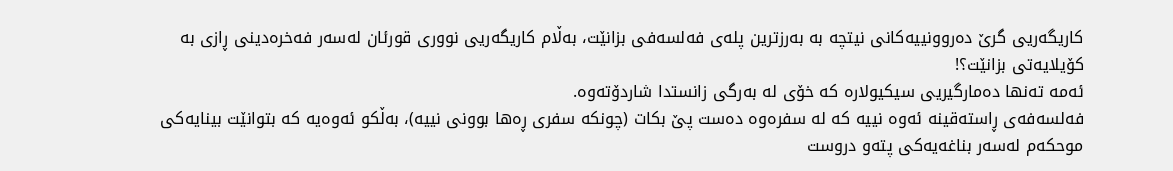کاریگەریی گرێ دەروونییەکانی نیتچە بە بەرزترین پلەی فەلسەفی بزانێت، بەڵام کاریگەریی نووری قورئان لەسەر فەخرەدینی ڕازی بە کۆیلایەتی بزانێت؟!
ئەمە تەنها دەمارگیریی سیکیولارە کە خۆی لە بەرگی زانستدا شاردۆتەوە.
فەلسەفەی ڕاستەقینە ئەوە نییە کە لە سفرەوە دەست پێ بکات (چونکە سفری ڕەها بوونی نییە)، بەڵکو ئەوەیە کە بتوانێت بینایەکی موحکەم لەسەر بناغەیەکی پتەو دروست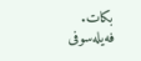بکات.
فەیلەسوفی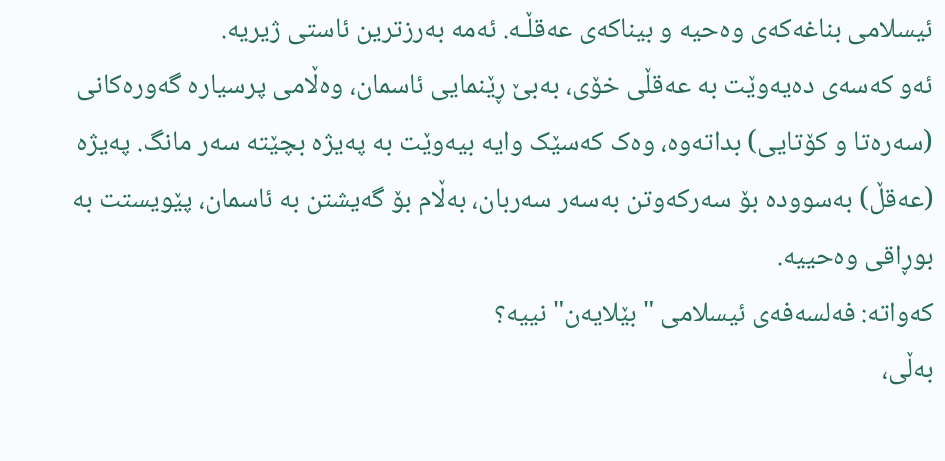ئیسلامی بناغەکەی وەحیە و بیناکەی عەقڵـە. ئەمە بەرزترین ئاستی ژیریە.
ئەو کەسەی دەیەوێت بە عەقڵی خۆی، بەبێ ڕێنمایی ئاسمان، وەڵامی پرسیارە گەورەکانی (سەرەتا و کۆتایی) بداتەوە، وەک کەسێک وایە بیەوێت بە پەیژە بچێتە سەر مانگ. پەیژە (عەقڵ) بەسوودە بۆ سەرکەوتن بەسەر سەربان، بەڵام بۆ گەیشتن بە ئاسمان، پێویستت بە بوڕاقی وەحییە.
کەواتە: فەلسەفەی ئیسلامی "بێلایەن" نییە؟
بەڵی،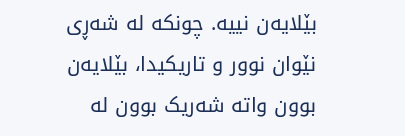بێلایەن نییە. چونکە لە شەڕی نێوان نوور و تاریکیدا، بێلایەن بوون واتە شەریک بوون لە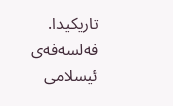تاریکیدا. فەلسەفەی ئیسلامی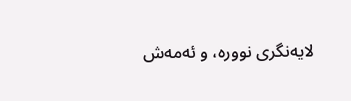لایەنگری نوورە، و ئەمەش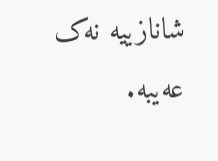شانازییە نەک عەیبە.